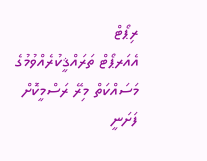ރިޕޯޓް
އެއަރޕޯޓް ތަރައްޤީކުރެއްވުމުގެ މަސައްކަތް މިރޭ ރަސްމީކޮށް ފަށަނީ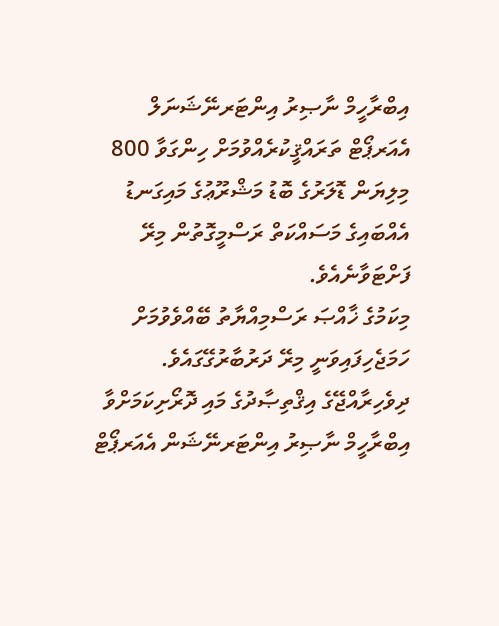އިބްރާހީމް ނާޞިރު އިންޓަރނޭޝަނަލް އެއަރޕޯޓް ތަރައްޤީކުރެއްވުމަށް ހިންގަވާ 800 މިލިޔަން ޑޮލަރުގެ ބޮޑު މަޝްރޫޢުގެ މައިގަނޑު އެއްބައިގެ މަސައްކަތް ރަސްމީގޮތުން މިރޭ ފަށްޓަވާނެއެވެ.
މިކަމުގެ ޚާއްޞަ ރަސްމިއްޔާތު ބޭއްވެވުމަށް ހަމަޖެހިފައިވަނީ މިރޭ ދަރުބާރުގޭގައެވެ.
ދިވެހިރާއްޖޭގެ އިޤްތިޞާދުގެ މައި ދޮރޯށިކަމަށްވާ އިބްރާހީމް ނާޞިރު އިންޓަރނޭޝަން އެއަރޕޯޓް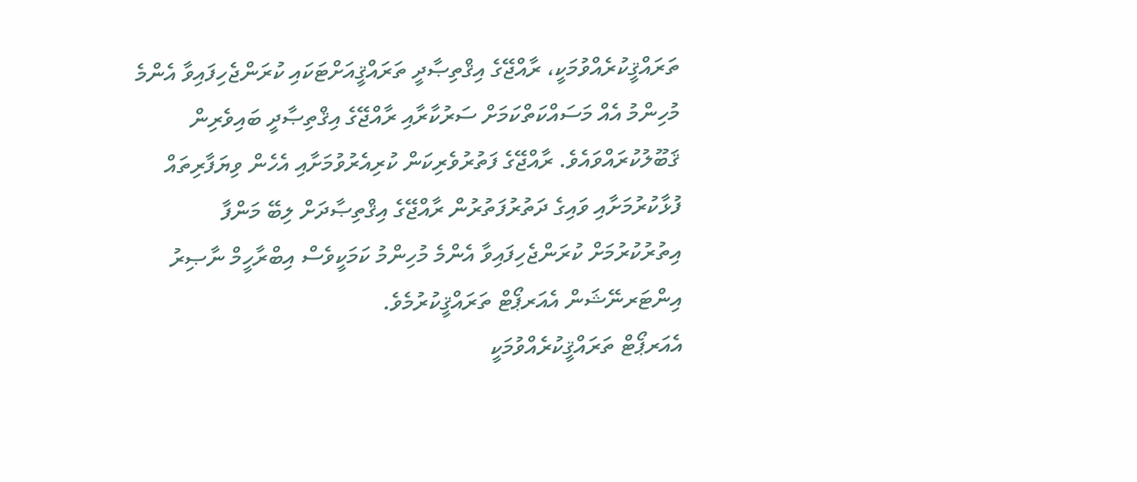ތަރައްޤީކުރެއްވުމަކީ، ރާއްޖޭގެ އިޤްތިޞާދީ ތަރައްޤީއަށްޓަކައި ކުރަންޖެހިފައިވާ އެންމެ މުހިންމު އެއް މަސައްކަތްކަމަށް ސަރުކާރާއި ރާއްޖޭގެ އިޤްތިޞާދީ ބައިވެރިން ޤަބޫލުކުރައްވައެވެ. ރާއްޖޭގެ ފަތުރުވެރިކަން ކުރިއެރުވުމަށާއި އެހެން ވިޔަފާރިތައް ފުޅާކުރުމަށާއި ވައިގެ ދަތުރުފަތުރުން ރާއްޖޭގެ އިޤްތިޞާދަށް ލިބޭ މަންފާ އިތުރުކުރުމަށް ކުރަންޖެހިފައިވާ އެންމެ މުހިންމު ކަމަކީވެސް އިބްރާހީމް ނާޞިރު އިންޓަރނޭޝަން އެއަރޕޯޓް ތަރައްޤީކުރުމެވެ.
އެއަރޕޯޓް ތަރައްޤީކުރެއްވުމަކީ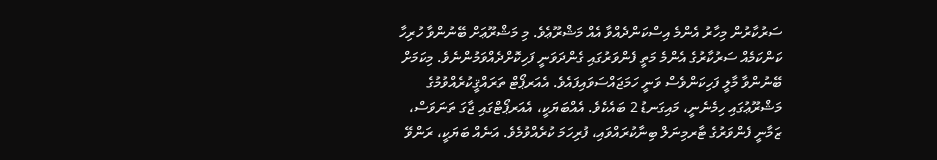ސަރުކާރުން މިހާރު އެންމެ އިސްކަންދެއްވާ އެއް މަޝްރޫޢެވެ. މި މަޝްރޫޢަށް ބޭނުންވާ ހުރިހާ ކަންކަމެއް ސަރުކާރުގެ އެންމެ މަތީ ފެންވަރުގައި ގެންދަވަނީ ފަހިކޮށްދެއްވަމުންނެވެ. މިކަމަށް ބޭނުންވާ މާލީ ފަހިކަންވެސް ވަނީ ހަމަޖައްސަވައިފައެވެ. އެއަރޕޯޓް ތަރައްޤީކުރެއްވުމުގެ މަޝްރޫޢުގައި ހިމެނެނީ، މައިގަނޑު 2 ބައެކެވެ. އެއްބަޔަކީ، އެއަރޕޯޓްގައި ޖާގަ ތަނަވަސް، ޒަމާނީ ފެންވަރުގެ ޓާރމިނަލް ބިނާކުރައްވައި، ފުރިހަމަ ކުރެއްވުމެވެ. އަނެއް ބަޔަކީ، ރަންވޭ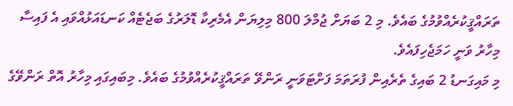ތަރައްޤީކުރެއްވުމުގެ ބައެވެ. މި 2 ބަޔަށް ޖުމްލަ 800 މިލިޔަން އެމެރިކާ ޑޮލަރުގެ ބަޖެޓެއް ކަނޑައަޅުއްވައި އެ ފައިސާ މިހާރު ވަނީ ހަމަޖެހިފައެވެ.
މި މައިގަނޑު 2 ބައިގެ ތެރެއިން ފުރަތަމަ ފަށްޓަވަނީ ރަންވޭ ތަރައްޤީކުރެއްވުމުގެ ބައެވެ. މިބައިގައި މިހާރު އޮތް ރަންވޭގެ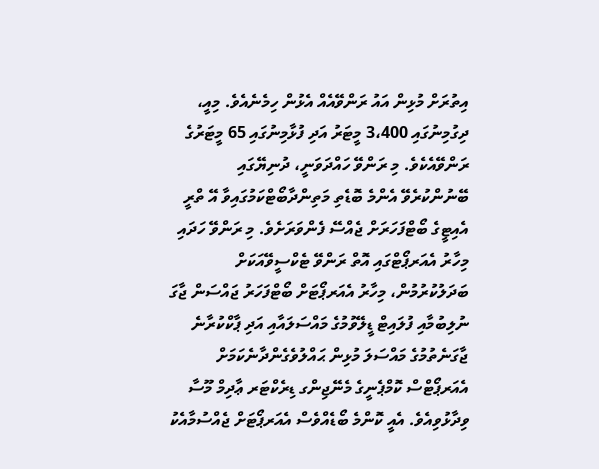އިތުރަށް މުޅިން އައު ރަންވޭއެއް އެޅުން ހިމެނެއެވެ. މިއީ، ދިގުމިނުގައި 3،400 މީޓަރު އަދި ފުޅާމިނުގައި 65 މީޓަރުގެ ރަންވޭއެކެވެ. މި ރަންވޭ ހައްދަވަނީ، ދުނިޔޭގައި ބޭނުންކުރެވޭ އެންމެ ބޮޑެތި މަތިންދާބޯޓްކަމުގައިވާ އޭ ތްރީ އެއިޓީގެ ބޯޓްފަހަރަށް ޖެއްސޭ ފެންވަރަށެވެ. މި ރަންވޭ ހަދައި މިހާރު އެއަރޕޯޓްގައި އޮތް ރަންވޭ ޓެކްސީވޭއަކަށް ބަދަލުކުރުމުން، މިހާރު އެއަރޕޯޓަށް ބޯޓްފަހަރު ޖައްސަން ޖާގަ ނުލިބުމާއި ފުލައިޓް ޑީލޭވުމުގެ މައްސަލައާއި އަދި ޕާކްކުރާނެ ޖާގަނެތުމުގެ މައްސަލަ މުޅިން ޙައްލުވެގެންދާނެކަމަށް އެއަރޕޯޓްސް ކޮމްޕެނީގެ މެނޭޖިންގ ޑިރެކްޓަރ ޢާދިމް މޫސާ ވިދާޅުވިއެވެ. އެއީ ކޮންމެ ބޯޑެއްވެސް އެއަރޕޯޓަށް ޖެއްސުމާއެކު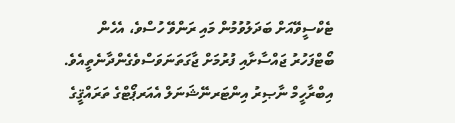ޓެކްސީވޭއަށް ބަދަލުވުމުން މައި ރަންވޭ ހުސްވެ، އެހެން ބޯޓްފަހުރު ޖައްސާށާއި ފުރުމަށް ޖާގަތަނަވަސްވެގެންދާނެތީއެވެ.
އިބްރާހީމް ނާޞިރު އިންޓަރނޭޝަނަލް އެއަރޕޯޓްގެ ތަރައްޤީގެ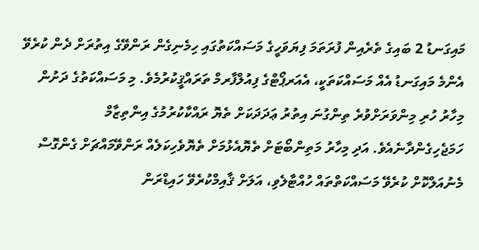މައިގަނޑު 2 ބައިގެ ތެރެއިން ފުރަތަމަ ފިޔަވަހީގެ މަސައްކަތުގައި ހިމެނިގެން ރަންވޭގެ އިތުރަށް ދެން ކުރެވޭ އެންމެ މައިގަނޑު އެއް މަސައްކަތަކީ، އެއަރޕޯޓްގެ ފިއުލްފާރމް ތަރައްޤީކުރުމެވެ. މި މަސައްކަތުގެ ދަށުން މިހާރު ހުރި މިންވަރަށްވުރެ ތިންގުނަ އިތުރު ޢަދަދަކަށް ތެޔޮ ރައްކާކުރުމުގެ އިންތިޒާމް ހަމަޖެހިގެންދާނެއެވެ. އަދި މިހާރު މަތިންބޯޓަށް ތެޔޮއެޅުމަށް ތެޔޮވެހިކަލެއް ރަންވޭމައްޗަށް ގެންގޮސް މެނުއަލްކޮށް ކުރެވޭ މަސައްކަތްތައް ހުއްޓާލެވި، އަލަށް ޤާއިމްކުރެވޭ ހައިޑްރަން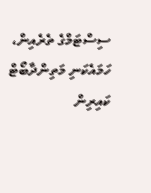ސިސްޓަމްގެ ތެރެއިން، ހަމައެކަނި މަތިންދާބޯޓް ކައިރިން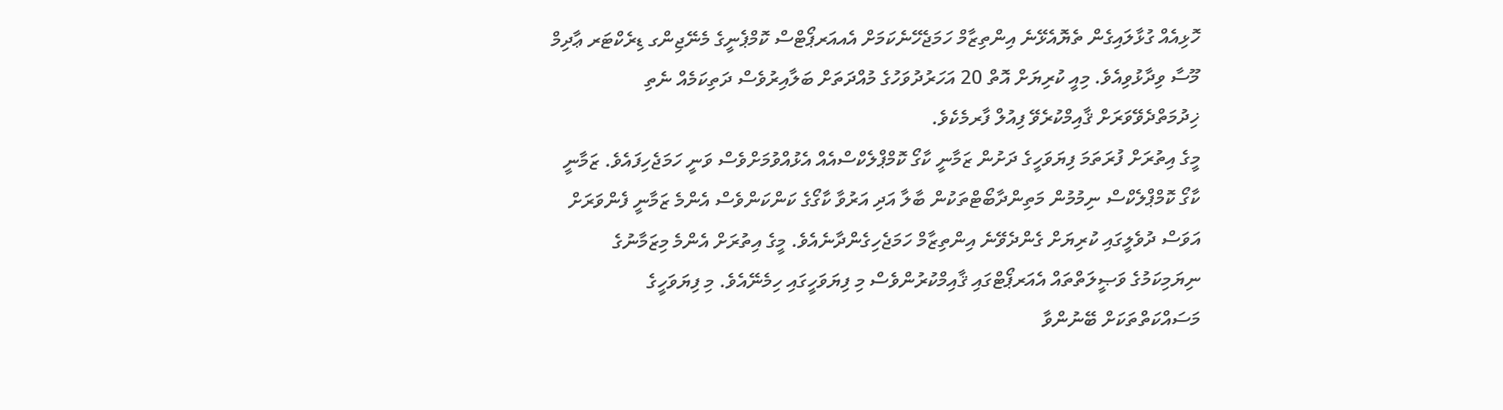ހޮޅިއެއް ގުޅާލައިގެން ތެޔޮއެޅޭނެ އިންތިޒާމް ހަމަޖެހޭނެކަމަށް އެއއަރޕޯޓްސް ކޮމްޕެނީގެ މެނޭޖިންގ ޑިރެކްޓަރ ޢާދިމް މޫސާ ވިދާޅުވިއެވެ. މިއީ ކުރިޔަށް އޮތް 20 އަހަރުދުވަހުގެ މުއްދަތަށް ބަލާއިރުވެސް ދަތިކަމެއް ނެތި ޚިދުމަތްދެވޭވަރަށް ޤާއިމްކުރެވޭ ފިއުލް ފާރމެކެވެ.
މީގެ އިތުރަށް ފުރަތަމަ ފިޔަވަހީގެ ދަށުން ޒަމާނީ ކާގޯ ކޮމްޕްލެކްސްއެއް އެޅުއްވުމަށްވެސް ވަނީ ހަމަޖެހިފައެވެ. ޒަމާނީ ކާގޯ ކޮމްޕްލެކްސް ނިމުމުން މަތިންދާބޯޓްތަކުން ބާލާ އަދި އަރުވާ ކާގޯގެ ކަންކަންވެސް އެންމެ ޒަމާނީ ފެންވަރަށް އަވަސް ދުވެލީގައި ކުރިޔަށް ގެންދެވޭނެ އިންތިޒާމް ހަމަޖެހިގެންދާނެއެވެ. މީގެ އިތުރަށް އެންމެ މިޒަމާނުގެ ނިޔަމިކަމުގެ ވަޞީލަތްތައް އެއަރޕޯޓްގައި ޤާއިމްކުރުންވެސް މި ފިޔަވަހީގައި ހިމެނޭއެވެ. މި ފިޔަވަހީގެ މަސައްކަތްތަކަށް ބޭނުންވާ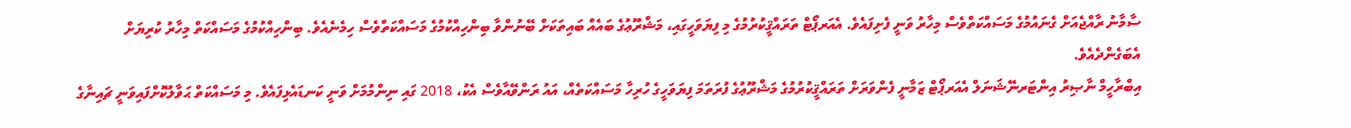ސާމާނު ރާއްޖެއަށް ގެނައުމުގެ މަސައްކަތްވެސް މިހާރު ވަނީ ފެށިފައެވެ. އެއަރޕޯޓް ތަރައްޤީކުރުމުގެ މި ފިޔަވަހީގައި، މަޝްރޫޢުގެ ބައެއް ބައިތަކަށް ބޭނުންވާ ބިންހިއްކުމުގެ މަސައްކަތްވެސް ހިމެނެއެވެ. ބިންހިއްކުމުގެ މަސައްކަތް މިހާރު ކުރިޔަށް އެބަގެންދެއެވެ.
އިބްރާހީމް ނާޞިރު އިންޓަރނޭޝަނަލް އެއަރޕޯޓް ޒަމާނީ ފެންވަރަށް ތަރައްޤީކުރުމުގެ މަޝްރޫޢުގެ ފުރަތަމަ ފިޔަވަހީގެ ހުރިހާ މަސައްކަތެއް، އައު ރަންވޭއާވެސް އެކު، 2018 ގައި ނިންމުމަށް ވަނީ ކަނޑައެޅިފައެވެ. މި މަސައްކަތް ޙަވާލުކޮށްފައިވަނީ ޗައިނާގެ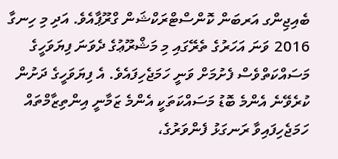ބެއިޖިންގ އަރބަން ކޮންސްޓްރަކްޝަން ގްރޫޕާއެވެ. އަދި މި ހިނގާ 2016 ވަނަ އަހަރުގެ ތެރޭގައި މި މަޝްރޫޢުގެ ދެވަނަ ފިޔަވަހީގެ މަސައްކަތްވެސް ފެށުމަށް ވަނީ ހަމަޖެހިފައެވެ. އެ ފިޔަވަހީގެ ދަށުން ކުރެވޭނެ އެންމެ ބޮޑު މަސައްކަތަކީ އެންމެ ޒަމާނީ އިންތިޒާމްތައް ހަމަޖެހިފައިވާ ރަނގަޅު ފެންވަރުގެ،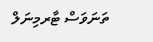ތަނަވަސް ޓާރމިނަލް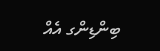ބިންޑިންގ އެއް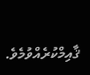ޤާއިމްކުރެއްވުމެވެ.